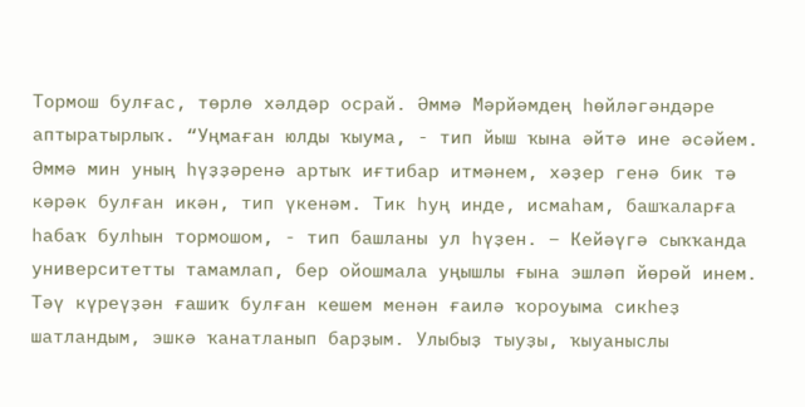Тормош булғас, төрлө хәлдәр осрай. Әммә Мәрйәмдең һөйләгәндәре аптыратырлыҡ. “Уңмаған юлды ҡыума, - тип йыш ҡына әйтә ине әсәйем. Әммә мин уның һүҙҙәренә артыҡ иғтибар итмәнем, хәҙер генә бик тә кәрәк булған икән, тип үкенәм. Тик һуң инде, исмаһам, башҡаларға һабаҡ булһын тормошом, - тип башланы ул һүҙен. – Кейәүгә сыҡҡанда университетты тамамлап, бер ойошмала уңышлы ғына эшләп йөрөй инем. Тәү күреүҙән ғашиҡ булған кешем менән ғаилә ҡороуыма сикһеҙ шатландым, эшкә ҡанатланып барҙым. Улыбыҙ тыуҙы, ҡыуаныслы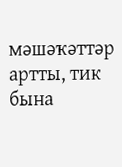мәшәҡәттәр артты, тик бына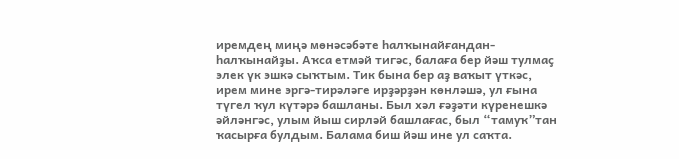иремдең миңә мөнәсәбәте һалҡынайғандан-һалҡынайҙы. Аҡса етмәй тигәс, балаға бер йәш тулмаҫ элек үк эшкә сыҡтым. Тик бына бер аҙ ваҡыт үткәс, ирем мине эргә-тирәләге ирҙәрҙән көнләшә, ул ғына түгел ҡул күтәрә башланы. Был хәл ғәҙәти күренешкә әйләнгәс, улым йыш сирләй башлағас, был “тамуҡ”тан ҡасырға булдым. Балама биш йәш ине ул саҡта.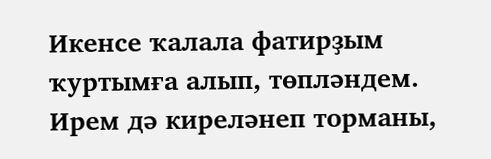Икенсе ҡалала фатирҙым ҡуртымға алып, төпләндем. Ирем дә киреләнеп торманы,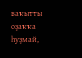ваҡытты оҙаҡҡа һуҙмай,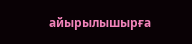айырылышырға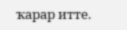ҡарар итте.